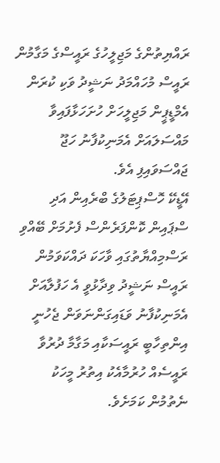ރައްޔިތުންގެ މަޖިލީހުގެ ރައީސްގެ މަގާމުން ރައީސް މުހައްމަދު ނަޝީދު ވަކި ކުރަން އެމްޑީޕީން މަޖިލީހަށް ހުށަހަޅާފައިވާ މައްސަލައަށް އެމަނިކުފާނު ހަޖޫ ޖައްސަވައިފި އެވެ.
އޭޑީކޭ ހޮސްޕިޓަލުގެ ބްރެއިން އަދި ސްޕައިން ކޮންފަރެންސް ފެށުމަށް ބޭއްވި ރަސްމިއްޔާތުގައި ވާހަކަ ދައްކަވަމުން ރައީސް ނަޝީދު ވިދާޅުވީ އެ ހަފުލާއަށް އެމަނިކުފާނު ވަޑައިގަންނަވަން ޖެހުނީ އިންތިހާބީ ރައީސަކާއި މަގާމާ ދުރުވާ ރައީސެއް ހުރުމާއެކު އިތުރު މީހަކު ނެތުމުން ކަމަށެވެ.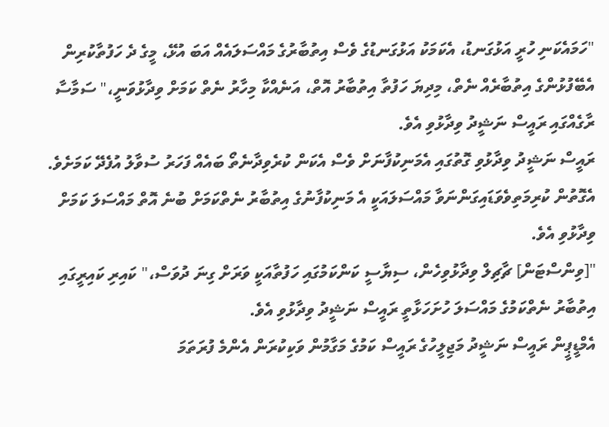"ހަމައެކަނި ހުރީ އަޅުގަނޑު، އެކަމަކު އަޅުގަނޑުގެ ވެސް އިތުބާރުގެ މައްސަލައެއް އަބަ އުޅޭ، މީގެ ދެ ހަފުތާކުރިން އެބޭފުޅުންގެ އިތުބާރެއް ނެތް، މިދިޔަ ހަފުތާ އިތުބާރު އޮތް، އަނެއްކާ މިހާރު ނެތް ކަމަށް ވިދާޅުވަނީ،" ސަމާސާ ރާގެއްގައި ރައީސް ނަޝީދު ވިދާޅުވި އެވެ.
ރައީސް ނަޝީދު ވިދާޅުވި ގޮތުގައި އެމަނިކުފާނަށް ވެސް އެކަން ކުރެވިދާނެތޯ ބައެއް ފަހަރު ސުވާލު އުފެދޭ ކަމަށެވެ. އެގޮތުން ކުރިމަތިވެވަޑައިގަންނަވާ މައްސަލައަކީ އެ މަނިކުފާނުގެ އިތުބާރު ނެތްކަމަށް ބުނެ އޮތް މައްސަލަ ކަމަށް ވިދާޅުވި އެވެ.
"[ވިންސްޓަން] ޗާޗިލް ވިދާޅުވިހެން، ސިޔާސީ ކަންކަމުގައި ހަފުތާއަކީ ވަރަށް ގިނަ ދުވަސް،" ކައިރި ކައިރީގައި އިތުބާރު ނެތްކަމުގެ މައްސަލަ ހުށަހަޅާތީ ރައީސް ނަޝީދު ވިދާޅުވި އެވެ.
އެމްޑީޕީން ރައީސް ނަޝީދު މަޖިލީހުގެ ރައީސް ކަމުގެ މަގާމުން ވަކިކުރަން އެންމެ ފުރަތަމަ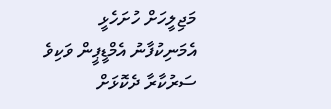މަޖިލީހަށް ހުށަހެޅީ އެމަނިކުފާނު އެމްޑީޕީން ވަކިވެ ސަރުކާރާ ދެކޮޅަށް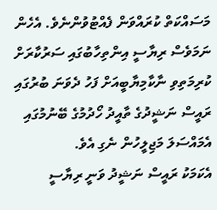މަސައްކަތް ކުރައްވަން ފެއްޓުވުންނެވެ. އެހެން ނަމަވެސް ރިޔާސީ އިންތިހާބުގައި ސަރުކާރަށް ކުރިމަތިވި ނާކާމިޔާބީއަށް ފަހު ދެވަނަ ބުރުގައި ރައީސް ނަޝީދުގެ ތާއީދު ހޯދުމުގެ ބޭނުމުގައި އެމައްސަލަ މަޖިލީހުން ނެގި އެވެ.
އެކަމަކު ރައީސް ނަޝީދު ވަނީ ރިޔާސީ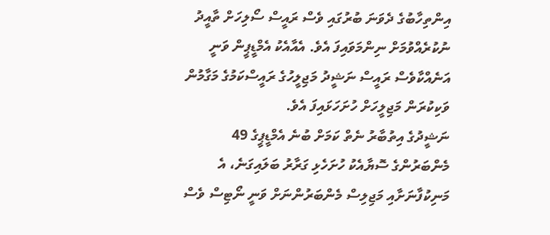އިންތިހާބުގެ ދެވަނަ ބުރުގައި ވެސް ރައީސް ސޯލިހަށް ތާއީދު ނުކުރެއްވުމަށް ނިންމަވައިފަ އެވެ. އެއާއެކު އެމްޑީޕީން ވަނީ އަނެއްކާވެސް ރައީސް ނަޝީދު މަޖިލީހުގެ ރައީސްކަމުގެ މަގާމުން ވަކިކުރަން މަޖިލީހަށް ހުށަހަޅައިފަ އެވެ.
ނަޝީދުގެ އިތުބާރު ނެތް ކަމަށް ބުނެ އެމްޑީޕީގެ 49 މެންބަރުންގެ ސޮޔާއެކު ހުށަހެޅި ގަރާރު ބަލައިގަނެ، އެ މަނިކުފާނަށާއި މަޖިލިސް މެންބަރުންނަށް ވަނީ ނޯޓިސް ވެސް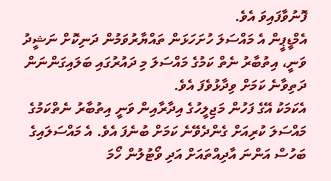ފޮނުވާފައިވަ އެވެ.
އެމްޑީޕީން އެ މައްސަލަ ހުށަހަޅަން ތައްޔާރުވަމުން ދަނިކޮށް ނަޝީދު ވަނީ، އިތުބާރު ނެތް ކަމުގެ މައްސަލަ މި ދައުރުގައި ބަލައިގަންނަން ދަތިވާނެ ކަމަށް ވިދާޅުވެފަ އެވެ.
އެކަމަކު އޭގެ ފަހުން މަޖިލީހުގެ އިދާރާއިން ވަނީ އިތުބާރު ނެތްކަމުގެ މައްސަލަ ކުރިއަށް ގެންދެވޭނެ ކަމަށް ބުނެފަ އެވެ. އެ މައްސަލައިގެ ބަހުސް އަންނަ އާދިއްތައަށް އަދި ވޯޓުލުން ހޯމަ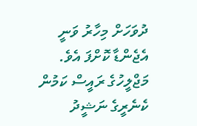ދުވަހަށް މިހާރު ވަނީ އެޖެންޑާ ކޮށްފަ އެވެ.
މަޖްލީހުގެ ރައީސް ކަމުން ކެނެރީގެ ނަޝީދު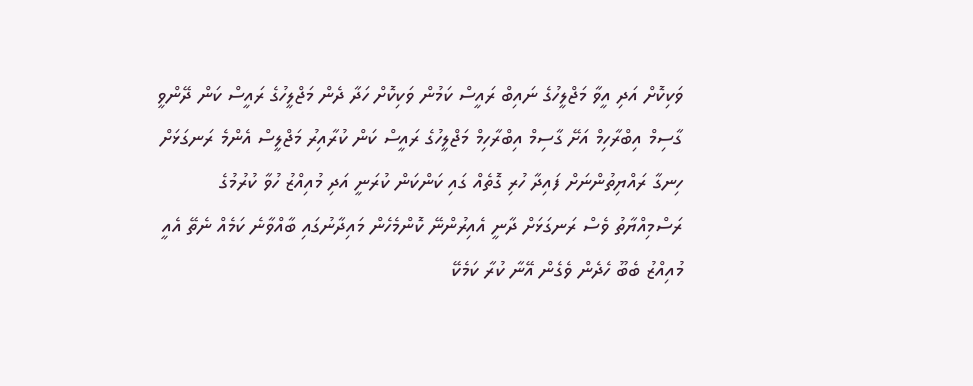ވަކިކޮށް އަދި އީވާ މަޖްލީހުގެ ނައިބް ރައީސް ކަމުން ވަކިކޮށް ހަދާ ދެން މަޖްލީހުގެ ރައީސް ކަން ދޭންވީ ގާސިމް އިބްރާހިމް އަށޭ ގާސިމް އިބްރާހިމް މަޖްލީހުގެ ރައީސް ކަން ކުރާއިރު މަޖްލީސް އެންމެ ރަނގަޅަށް ހިނގާ ރައްޔިތުންނަށް ފައިދާ ހުރި ގޮތެއް ގައި ކަންކަން ކުރަނީ އަދި މުއިއްޒު ހުވާ ކުރުމުގެ ރަސްމިއްޔާތު ވެސް ރަނގަޅަށް ދާނީ އެއިރުންނޭ ކޮންމެހެން މައިދާނުގައި ބާއްވާނެ ކަމެއް ނެތޭ އެއީ މުއިއްޒު ބެބޫ ހެދެން ވެގެން އޭނާ ކުރާ ކަމެކޭ